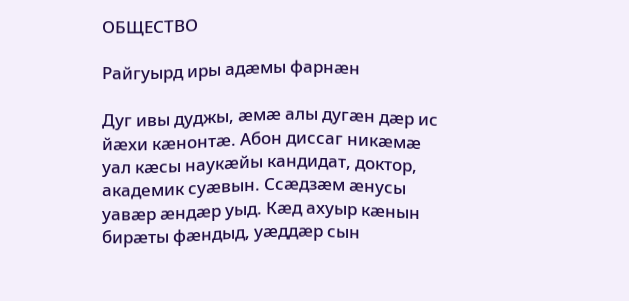ОБЩЕСТВО

Райгуырд иры адæмы фарнæн

Дуг ивы дуджы, æмæ алы дугæн дæр ис йæхи кæнонтæ. Абон диссаг никæмæ уал кæсы наукæйы кандидат, доктор, академик суæвын. Ссæдзæм æнусы уавæр æндæр уыд. Кæд ахуыр кæнын бирæты фæндыд, уæддæр сын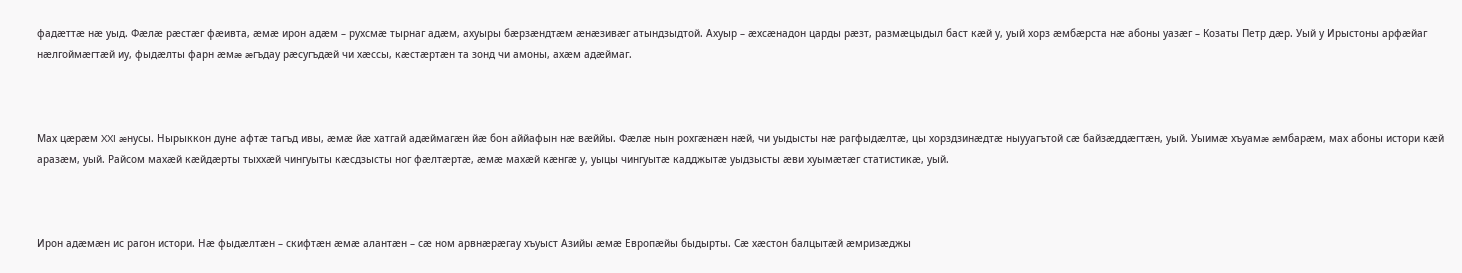фадæттæ нæ уыд. Фæлæ рæстæг фæивта, æмæ ирон адæм – рухсмæ тырнаг адæм, ахуыры бæрзæндтæм æнæзивæг атындзыдтой. Ахуыр – æхсæнадон царды рæзт, размæцыдыл баст кæй у, уый хорз æмбæрста нæ абоны уазæг – Козаты Петр дæр. Уый у Ирыстоны арфæйаг нæлгоймæгтæй иу, фыдæлты фарн æмæ æгъдау рæсугъдæй чи хæссы, кæстæртæн та зонд чи амоны, ахæм адæймаг.



Мах цæрæм XXI æнусы. Нырыккон дуне афтæ тагъд ивы, æмæ йæ хатгай адæймагæн йæ бон аййафын нæ вæййы. Фæлæ нын рохгæнæн нæй, чи уыдысты нæ рагфыдæлтæ, цы хорздзинæдтæ ныууагътой сæ байзæддæгтæн, уый. Уыимæ хъуамæ æмбарæм, мах абоны истори кæй аразæм, уый. Райсом махæй кæйдæрты тыххæй чингуыты кæсдзысты ног фæлтæртæ, æмæ махæй кæнгæ у, уыцы чингуытæ кадджытæ уыдзысты æви хуымæтæг статистикæ, уый.



Ирон адæмæн ис рагон истори. Нæ фыдæлтæн – скифтæн æмæ алантæн – сæ ном арвнæрæгау хъуыст Азийы æмæ Европæйы быдырты. Сæ хæстон балцытæй æмризæджы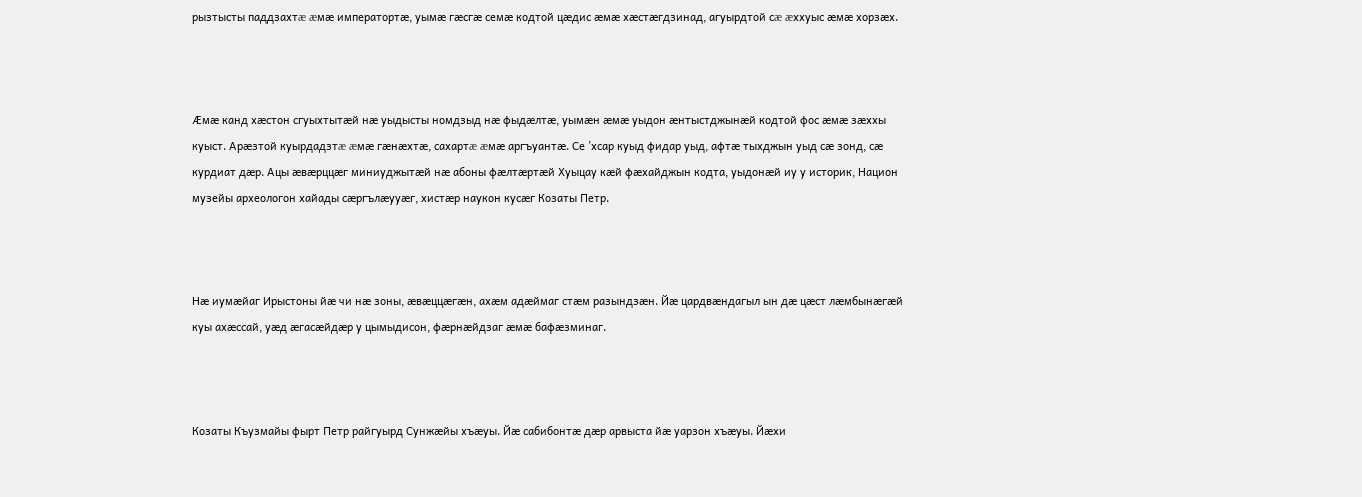рызтысты паддзахтæ æмæ императортæ, уымæ гæсгæ семæ кодтой цæдис æмæ хæстæгдзинад, агуырдтой сæ æххуыс æмæ хорзæх.



Æмæ канд хæстон сгуыхтытæй нæ уыдысты номдзыд нæ фыдæлтæ, уымæн æмæ уыдон æнтыстджынæй кодтой фос æмæ зæххы куыст. Арæзтой куырдадзтæ æмæ гæнæхтæ, сахартæ æмæ аргъуантæ. Се ’хсар куыд фидар уыд, афтæ тыхджын уыд сæ зонд, сæ курдиат дæр. Ацы æвæрццæг миниуджытæй нæ абоны фæлтæртæй Хуыцау кæй фæхайджын кодта, уыдонæй иу у историк, Национ музейы археологон хайады сæргълæууæг, хистæр наукон кусæг Козаты Петр.



Нæ иумæйаг Ирыстоны йæ чи нæ зоны, æвæццæгæн, ахæм адæймаг стæм разындзæн. Йæ цардвæндагыл ын дæ цæст лæмбынæгæй куы ахæссай, уæд æгасæйдæр у цымыдисон, фæрнæйдзаг æмæ бафæзминаг.



Козаты Къузмайы фырт Петр райгуырд Сунжæйы хъæуы. Йæ сабибонтæ дæр арвыста йæ уарзон хъæуы. Йæхи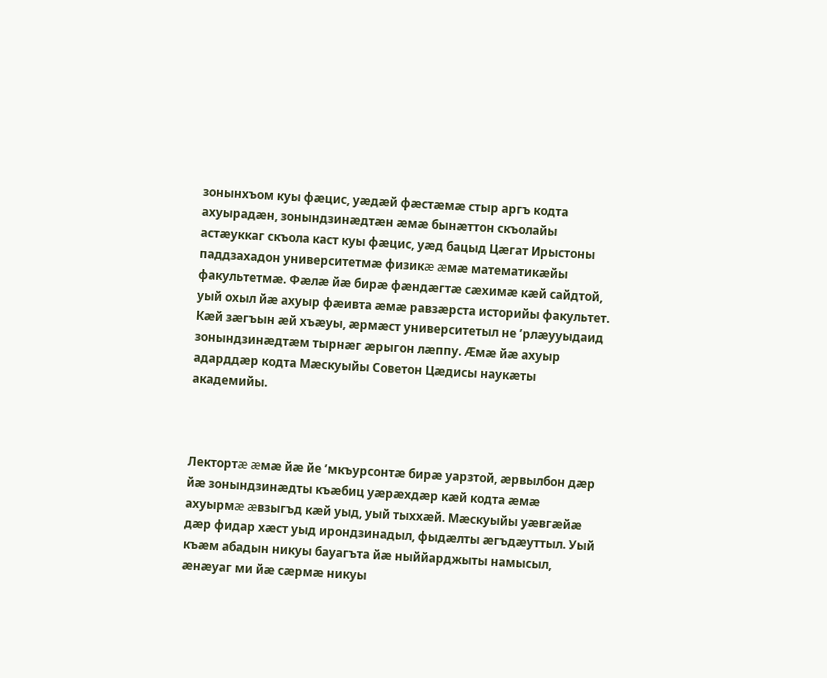зонынхъом куы фæцис, уæдæй фæстæмæ стыр аргъ кодта ахуырадæн, зонындзинæдтæн æмæ бынæттон скъолайы астæуккаг скъола каст куы фæцис, уæд бацыд Цæгат Ирыстоны паддзахадон университетмæ физикæ æмæ математикæйы факультетмæ. Фæлæ йæ бирæ фæндæгтæ сæхимæ кæй сайдтой, уый охыл йæ ахуыр фæивта æмæ равзæрста историйы факультет. Кæй зæгъын æй хъæуы, æрмæст университетыл не ’рлæууыдаид зонындзинæдтæм тырнæг æрыгон лæппу. Æмæ йæ ахуыр адарддæр кодта Мæскуыйы Советон Цæдисы наукæты академийы.



Лектортæ æмæ йæ йе ’мкъурсонтæ бирæ уарзтой, æрвылбон дæр йæ зонындзинæдты къæбиц уæрæхдæр кæй кодта æмæ ахуырмæ æвзыгъд кæй уыд, уый тыххæй. Мæскуыйы уæвгæйæ дæр фидар хæст уыд ирондзинадыл, фыдæлты æгъдæуттыл. Уый къæм абадын никуы бауагъта йæ ныййарджыты намысыл, æнæуаг ми йæ сæрмæ никуы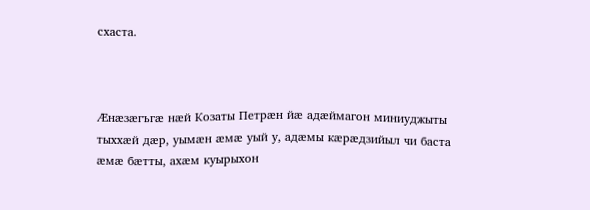схаста.



Æнæзæгъгæ нæй Козаты Петрæн йæ адæймагон миниуджыты тыххæй дæр, уымæн æмæ уый у, адæмы кæрæдзийыл чи баста æмæ бæтты, ахæм куырыхон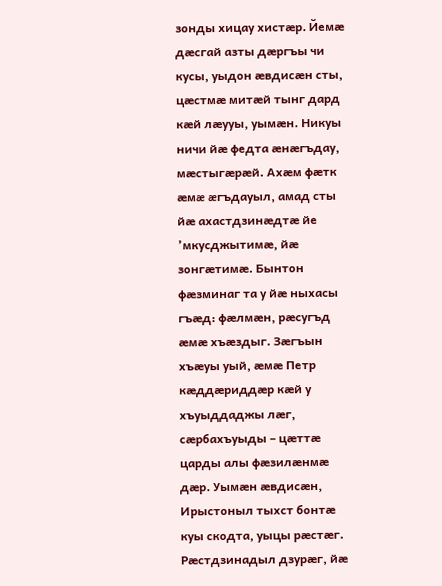зонды хицау хистæр. Йемæ дæсгай азты дæргъы чи кусы, уыдон æвдисæн сты, цæстмæ митæй тынг дард кæй лæууы, уымæн. Никуы ничи йæ федта æнæгъдау, мæстыгæрæй. Ахæм фæтк æмæ æгъдауыл, амад сты йæ ахастдзинæдтæ йе ’мкусджытимæ, йæ зонгæтимæ. Бынтон фæзминаг та у йæ ныхасы гъæд: фæлмæн, рæсугъд æмæ хъæздыг. Зæгъын хъæуы уый, æмæ Петр кæддæриддæр кæй у хъуыддаджы лæг, сæрбахъуыды – цæттæ царды алы фæзилæнмæ дæр. Уымæн æвдисæн, Ирыстоныл тыхст бонтæ куы скодта, уыцы рæстæг. Рæстдзинадыл дзурæг, йæ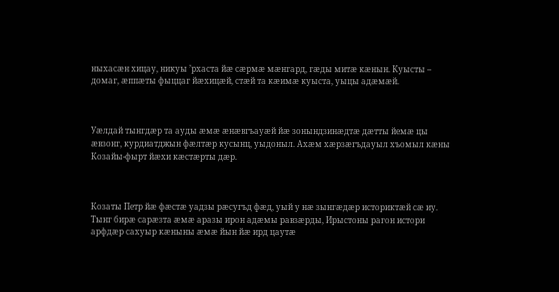ныхасæн хицау, никуы ’рхаста йæ сæрмæ мæнгард, гæды митæ кæнын. Куысты – домаг, æппæты фыццаг йæхицæй, стæй та кæимæ куыста, уыцы адæмæй.



Уæлдай тынгдæр та ауды æмæ æнæвгъауæй йæ зонындзинæдтæ дæтты йемæ цы æвзонг, курдиатджын фæлтæр кусынц, уыдоныл. Ахæм хæрзæгъдауыл хъомыл кæны Козайы-фырт йæхи кæстæрты дæр.



Козаты Петр йæ фæстæ уадзы рæсугъд фæд, уый у нæ зынгæдæр историктæй сæ иу. Тынг бирæ сарæзта æмæ аразы ирон адæмы равзæрды, Ирыстоны рагон истори арфдæр сахуыр кæныны æмæ йын йæ ирд цаутæ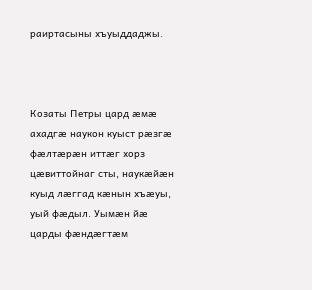раиртасыны хъуыддаджы.



Козаты Петры цард æмæ ахадгæ наукон куыст рæзгæ фæлтæрæн иттæг хорз цæвиттойнаг сты, наукæйæн куыд лæггад кæнын хъæуы, уый фæдыл. Уымæн йæ царды фæндæгтæм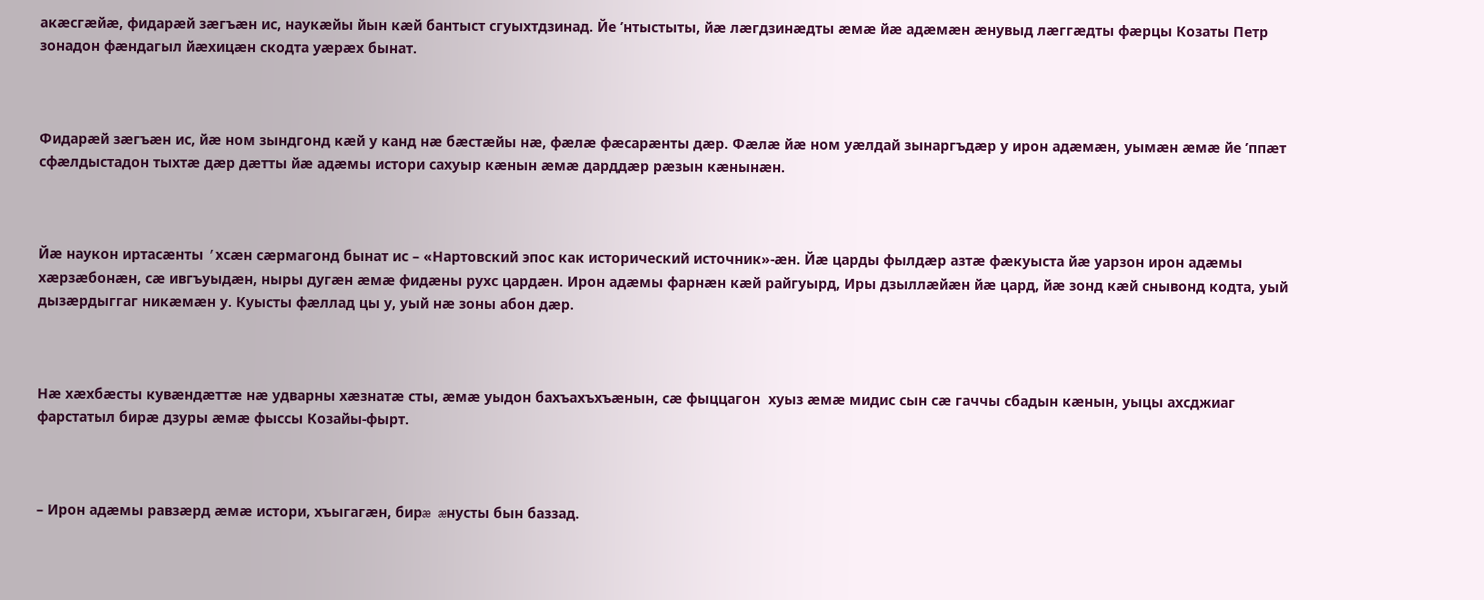акæсгæйæ, фидарæй зæгъæн ис, наукæйы йын кæй бантыст сгуыхтдзинад. Йе ’нтыстыты, йæ лæгдзинæдты æмæ йæ адæмæн æнyвыд лæггæдты фæрцы Козаты Петр зонадон фæндагыл йæхицæн скодта уæрæх бынат.



Фидарæй зæгъæн ис, йæ ном зындгонд кæй у канд нæ бæстæйы нæ, фæлæ фæсарæнты дæр. Фæлæ йæ ном уæлдай зынаргъдæр у ирон адæмæн, уымæн æмæ йе ’ппæт сфæлдыстадон тыхтæ дæр дæтты йæ адæмы истори сахуыр кæнын æмæ дарддæр рæзын кæнынæн.



Йæ наукон иртасæнты ’xсæн сæрмагонд бынат ис – «Нартовский эпос как исторический источник»-æн. Йæ царды фылдæр азтæ фæкуыста йæ уарзон ирон адæмы хæрзæбонæн, сæ ивгъуыдæн, ныры дугæн æмæ фидæны рухс цардæн. Ирон адæмы фарнæн кæй райгуырд, Иры дзыллæйæн йæ цард, йæ зонд кæй снывонд кодта, уый дызæрдыггаг никæмæн у. Куысты фæллад цы у, уый нæ зоны абон дæр.



Нæ хæхбæсты кувæндæттæ нæ удварны хæзнатæ сты, æмæ уыдон бахъахъхъæнын, сæ фыццагон  хуыз æмæ мидис сын сæ гаччы сбадын кæнын, уыцы ахсджиаг фарстатыл бирæ дзуры æмæ фыссы Козайы-фырт.



– Ирон адæмы равзæрд æмæ истори, хъыгагæн, бирæ æнусты бын баззад.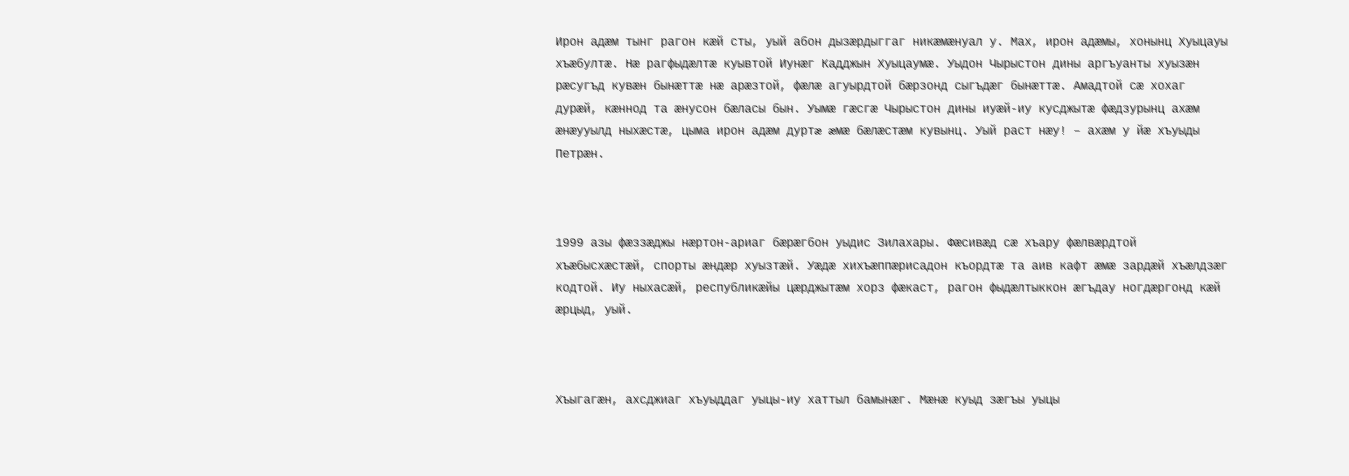Ирон адæм тынг рагон кæй сты, уый абон дызæрдыггаг никæмæнуал у. Мах, ирон адæмы, хонынц Хуыцауы хъæбултæ. Нæ рагфыдæлтæ куывтой Иунæг Кадджын Хуыцаумæ. Уыдон Чырыстон дины аргъуанты хуызæн рæсугъд кувæн бынæттæ нæ арæзтой, фæлæ агуырдтой бæрзонд сыгъдæг бынæттæ. Амадтой сæ хохаг дурæй, кæннод та æнусон бæласы бын. Уымæ гæсгæ Чырыстон дины иуæй-иу кусджытæ фæдзурынц ахæм æнæууылд ныхæстæ, цыма ирон адæм дуртæ æмæ бæлæстæм кувынц. Уый раст нæу! – ахæм у йæ хъуыды Петрæн.



1999 азы фæззæджы нæртон-ариаг бæрæгбон уыдис Зилахары. Фæсивæд сæ хъару фæлвæрдтой хъæбысхæстæй, спорты æндæр хуызтæй. Уæдæ хихъæппæрисадон къордтæ та аив кафт æмæ зардæй хъæлдзæг кодтой. Иу ныхасæй, республикæйы цæрджытæм хорз фæкаст, рагон фыдæлтыккон æгъдау ногдæргонд кæй æрцыд, уый.



Хъыгагæн, ахсджиаг хъуыддаг уыцы-иу хаттыл бамынæг. Мæнæ куыд зæгъы уыцы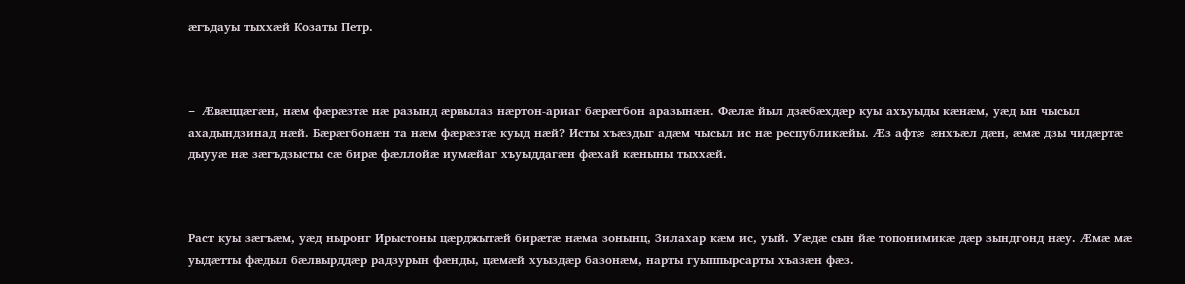æгъдауы тыххæй Козаты Петр.



– Æвæццæгæн, нæм фæрæзтæ нæ разынд æрвылаз нæртон-ариаг бæрæгбон аразынæн. Фæлæ йыл дзæбæхдæр куы ахъуыды кæнæм, уæд ын чысыл ахадындзинад нæй. Бæрæгбонæн та нæм фæрæзтæ куыд нæй? Исты хъæздыг адæм чысыл ис нæ республикæйы. Ӕз афтæ æнхъæл дæн, æмæ дзы чидæртæ дыууæ нæ зæгъдзысты сæ бирæ фæллойæ иумæйаг хъуыддагæн фæхай кæныны тыххæй.



Раст куы зæгъæм, уæд ныронг Ирыстоны цæрджытæй бирæтæ нæма зонынц, Зилахар кæм ис, уый. Уæдæ сын йæ топонимикæ дæр зындгонд нæу. Æмæ мæ уыдæтты фæдыл бæлвырддæр радзурын фæнды, цæмæй хуыздæр базонæм, нарты гуыппырсарты хъазæн фæз.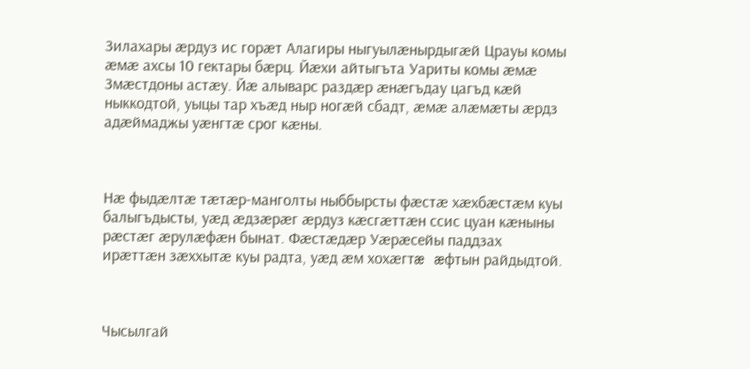Зилахары æрдуз ис горæт Алагиры ныгуылæнырдыгæй Црауы комы æмæ ахсы 10 гектары бæрц. Йæхи айтыгъта Уариты комы æмæ Змæстдоны астæу. Йæ алыварс раздæр æнæгъдау цагъд кæй ныккодтой, уыцы тар хъæд ныр ногæй сбадт, æмæ алæмæты æрдз адæймаджы уæнгтæ срог кæны.



Нæ фыдæлтæ тæтæр-манголты ныббырсты фæстæ хæхбæстæм куы балыгъдысты, уæд æдзæрæг æрдуз кæсгæттæн ссис цуан кæныны рæстæг æрулæфæн бынат. Фæстæдæр Уæрæсейы паддзах ирæттæн зæххытæ куы радта, уæд æм хохæгтæ æфтын райдыдтой.



Чысылгай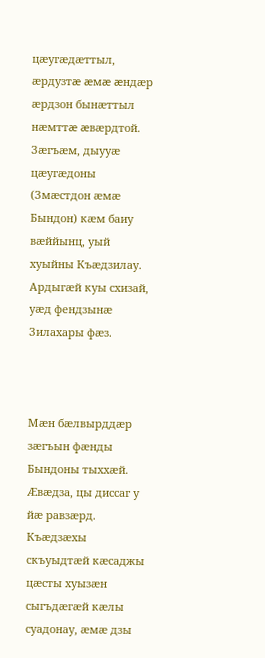цæугæдæттыл, æрдузтæ æмæ æндæр æрдзон бынæттыл нæмттæ æвæрдтой. Зæгъæм, дыууæ цæугæдоны (Змæстдон æмæ Бындон) кæм баиу вæййынц, уый хуыйны Къæдзилау. Ардыгæй куы схизай, уæд фендзынæ Зилахары фæз.



Мæн бæлвырддæр зæгъын фæнды Бындоны тыххæй. Æвæдза, цы диссаг у йæ равзæрд. Къæдзæхы скъуыдтæй кæсаджы цæсты хуызæн сыгъдæгæй кæлы суадонау, æмæ дзы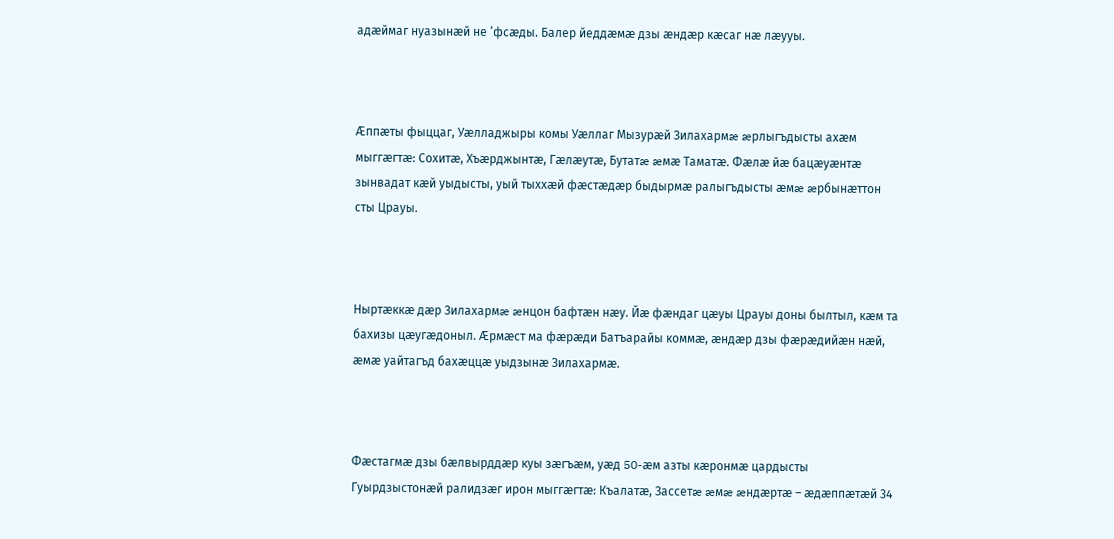адæймаг нуазынæй не ’фсæды. Балер йеддæмæ дзы æндæр кæсаг нæ лæууы.



Æппæты фыццаг, Уæлладжыры комы Уæллаг Мызурæй Зилахармæ æрлыгъдысты ахæм мыггæгтæ: Сохитæ, Хъæрджынтæ, Гæлæутæ, Бутатæ æмæ Таматæ. Фæлæ йæ бацæуæнтæ зынвадат кæй уыдысты, уый тыххæй фæстæдæр быдырмæ ралыгъдысты æмæ æрбынæттон сты Црауы.



Ныртæккæ дæр Зилахармæ æнцон бафтæн нæу. Йæ фæндаг цæуы Црауы доны былтыл, кæм та бахизы цæугæдоныл. Æрмæст ма фæрæди Батъарайы коммæ, æндæр дзы фæрæдийæн нæй, æмæ уайтагъд бахæццæ уыдзынæ Зилахармæ.



Фæстагмæ дзы бæлвырддæр куы зæгъæм, уæд 50-æм азты кæронмæ цардысты Гуырдзыстонæй ралидзæг ирон мыггæгтæ: Къалатæ, Зассетæ æмæ æндæртæ – æдæппæтæй 34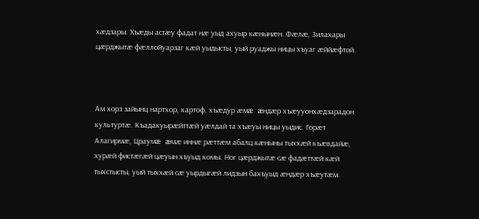хæдзары. Хъæды астæу фадат нæ уыд ахуыр кæнынæн. Фæлæ, Зилахары цæрджытæ фæллойуарзаг кæй уыдысты, уый руаджы ницы хъуаг æййæфтой.



Ам хорз зайынц нартхор, картоф, хъæдур æмæ æндæр хъæууонхæдзарадон культуртæ. Къадакуырæйттæй уæлдай та хъæуы ницы уыдис. Горæт Алагирмæ, Цраумæ æмæ иннæ рæттæм абалц кæныны тыххæй къæвдайæ, хурæй фистæгæй цæуын хъуыд комы. Ног цæрджытæ сæ фадæттæй кæй тыхстысты, уый тыххæй сæ уырдыгæй лидзын бахъуыд æндæр хъæутæм.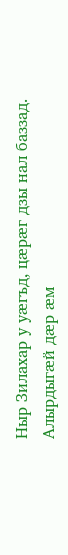Ныр Зилахар у уæгъд, цæрæг дзы нал баззад. Алырдыгæй дæр æм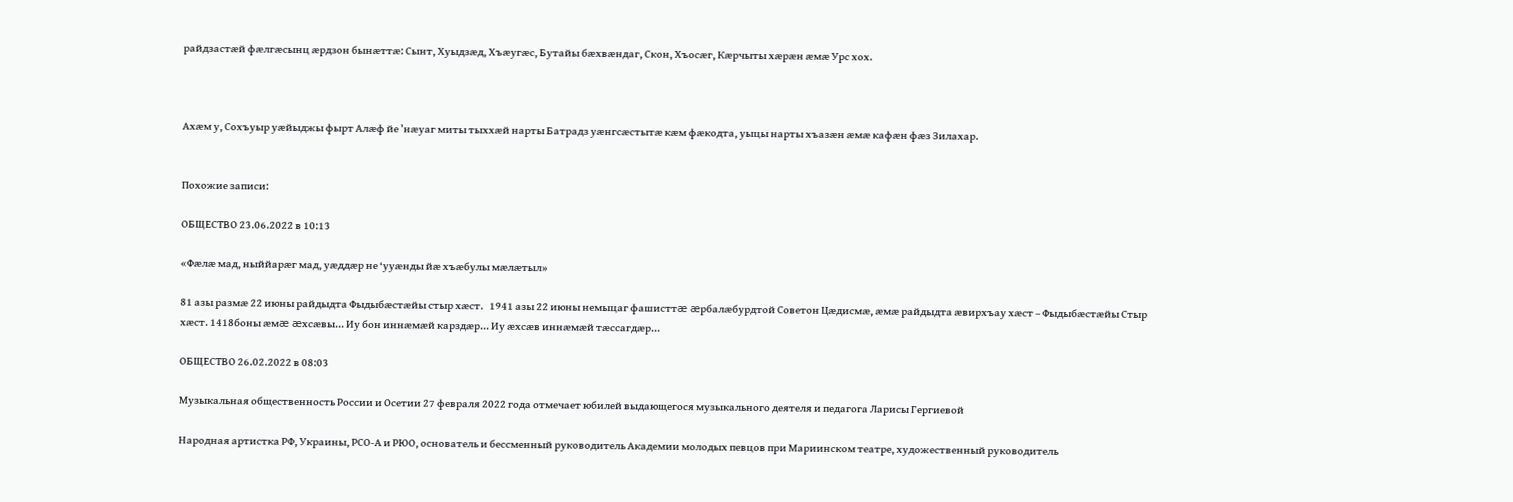райдзастæй фæлгæсынц æрдзон бынæттæ: Сынт, Хуыдзæд, Хъæугæс, Бутайы бæхвæндаг, Скон, Хъосæг, Кæрчыты хæрæн æмæ Урс хох.



Ахæм у, Сохъуыр уæйыджы фырт Алæф йе ’нæуаг миты тыххæй нарты Батрадз уæнгсæстытæ кæм фæкодта, уыцы нарты хъазæн æмæ кафæн фæз Зилахар.


Похожие записи:

ОБЩЕСТВО 23.06.2022 в 10:13

«Фæлæ мад, ныййарæг мад, уæддæр не ‘ууæнды йæ хъæбулы мæлæтыл»

81 азы размæ 22 июны райдыдта Фыдыбæстæйы стыр хæст.   1941 азы 22 июны немыцаг фашисттæ æрбалæбурдтой Советон Цæдисмæ, æмæ райдыдта æвирхъау хæст – Фыдыбæстæйы Стыр хæст. 1418боны æмæ æхсæвы… Иу бон иннæмæй карздæр… Иу æхсæв иннæмæй тæссагдæр…

ОБЩЕСТВО 26.02.2022 в 08:03

Музыкальная общественность России и Осетии 27 февраля 2022 года отмечает юбилей выдающегося музыкального деятеля и педагога Ларисы Гергиевой

Народная артистка РФ, Украины, РСО-А и РЮО, основатель и бессменный руководитель Академии молодых певцов при Мариинском театре, художественный руководитель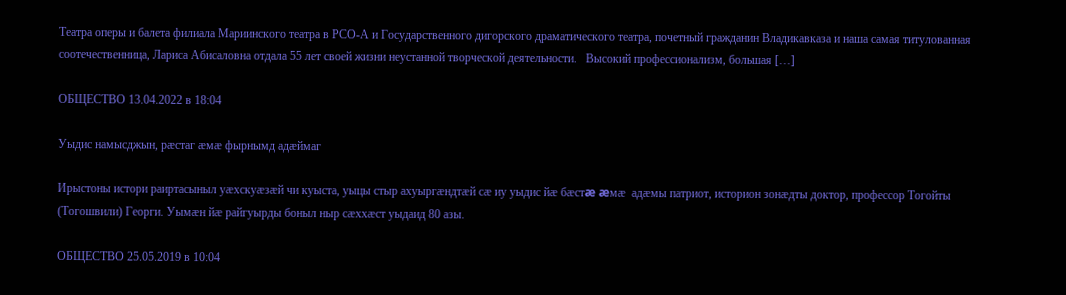Театра оперы и балета филиала Мариинского театра в РСО-А и Государственного дигорского драматического театра, почетный гражданин Владикавказа и наша самая титулованная соотечественница, Лариса Абисаловна отдала 55 лет своей жизни неустанной творческой деятельности.   Высокий профессионализм, большая […]

ОБЩЕСТВО 13.04.2022 в 18:04

Уыдис намысджын, рæстаг æмæ фырнымд адæймаг

Ирыстоны истори раиртасыныл уæхскуæзæй чи куыста, уыцы стыр ахуыргæндтæй сæ иу уыдис йæ бæстæ æмæ  адæмы патриот, историон зонæдты доктор, профессор Тогойты (Тогошвили) Георги. Уымæн йæ райгуырды боныл ныр сæххæст уыдаид 80 азы.

ОБЩЕСТВО 25.05.2019 в 10:04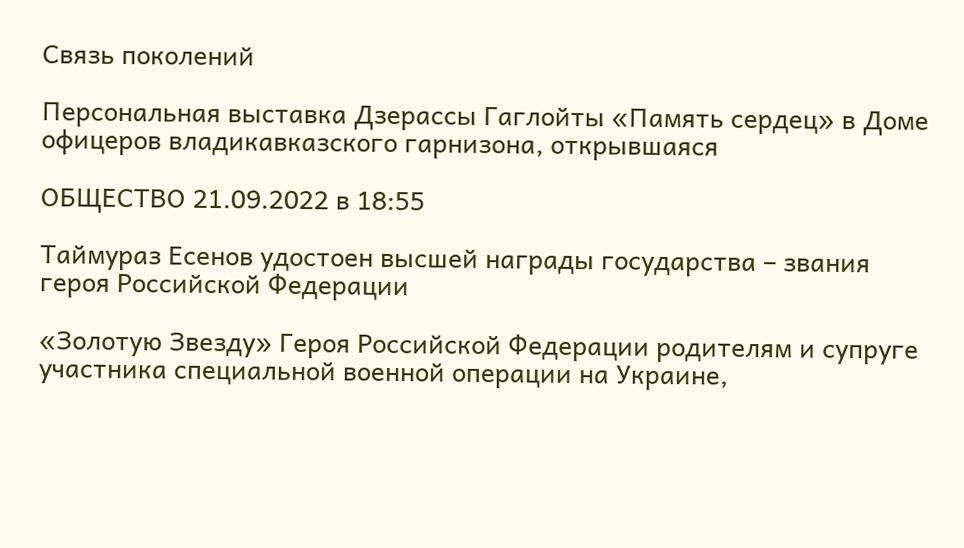Связь поколений

Персональная выставка Дзерассы Гаглойты «Память сердец» в Доме офицеров владикавказского гарнизона, открывшаяся

ОБЩЕСТВО 21.09.2022 в 18:55

Таймураз Есенов удостоен высшей награды государства – звания героя Российской Федерации

«Золотую Звезду» Героя Российской Федерации родителям и супруге участника специальной военной операции на Украине,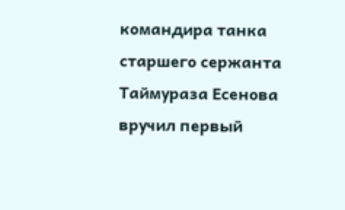командира танка старшего сержанта Таймураза Есенова вручил первый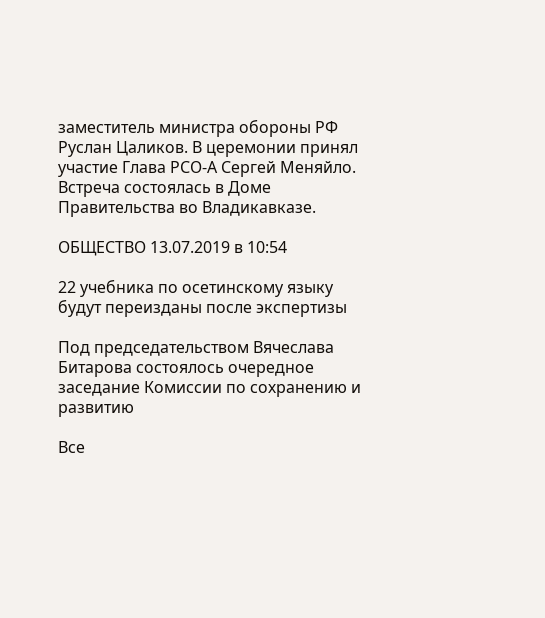заместитель министра обороны РФ Руслан Цаликов. В церемонии принял участие Глава РСО-А Сергей Меняйло. Встреча состоялась в Доме Правительства во Владикавказе.

ОБЩЕСТВО 13.07.2019 в 10:54

22 учебника по осетинскому языку будут переизданы после экспертизы

Под председательством Вячеслава Битарова состоялось очередное заседание Комиссии по сохранению и развитию

Все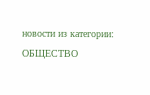новости из категории: ОБЩЕСТВО